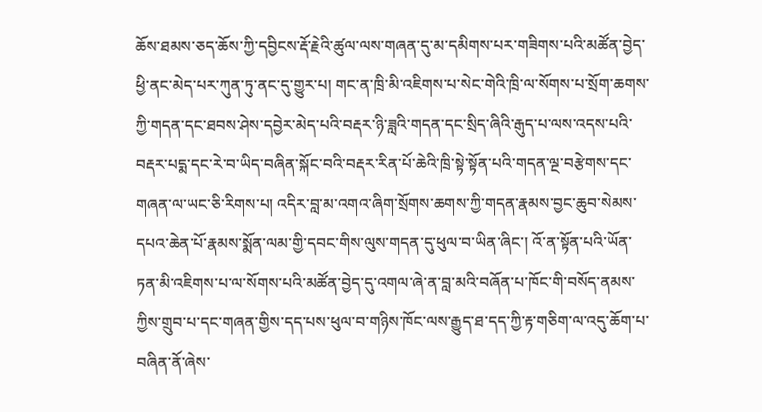ཆོས་ཐམས་ཅད་ཆོས་ཀྱི་དབྱིངས་རྡོ་རྗེའི་ཚུལ་ལས་གཞན་དུ་མ་དམིགས་པར་གཟིགས་པའི་མཚོན་བྱེད་ཕྱི་ནང་མེད་པར་ཀུན་ཏུ་ནང་དུ་གྱུར་པ། གང་ན་ཁྲི་མི་འཇིགས་པ་སེང་གེའི་ཁྲི་ལ་སོགས་པ་སྲོག་ཆགས་ཀྱི་གདན་དང་ཐབས་ཤེས་དབྱེར་མེད་པའི་བརྡར་ཉི་ཟླའི་གདན་དང་སྲིད་ཞིའི་རྒུད་པ་ལས་འདས་པའི་བརྡར་པདྨ་དང་རེ་བ་ཡིད་བཞིན་སྐོང་བའི་བརྡར་རིན་པོ་ཆེའི་ཁྲི་སྟེ་སྟོན་པའི་གདན་ལྔ་བརྩེགས་དང་གཞན་ལ་ཡང་ཅི་རིགས་པ། འདིར་བླ་མ་འགའ་ཞིག་སྲོགས་ཆགས་ཀྱི་གདན་རྣམས་བྱང་ཆུབ་སེམས་དཔའ་ཆེན་པོ་རྣམས་སྨོན་ལམ་གྱི་དབང་གིས་ལུས་གདན་དུ་ཕུལ་བ་ཡིན་ཞིང་། འོ་ན་སྟོན་པའི་ཡོན་ཏན་མི་འཇིགས་པ་ལ་སོགས་པའི་མཚོན་བྱེད་དུ་འགལ་ཞེ་ན་བླ་མའི་བཞོན་པ་ཁོང་གི་བསོད་ནམས་ཀྱིས་གྲུབ་པ་དང་གཞན་གྱིས་དད་པས་ཕུལ་བ་གཉིས་ཁོང་ལས་རྒྱུད་ཐ་དད་ཀྱི་རྟ་གཅིག་ལ་འདུ་ཆོག་པ་བཞིན་ནོ་ཞེས་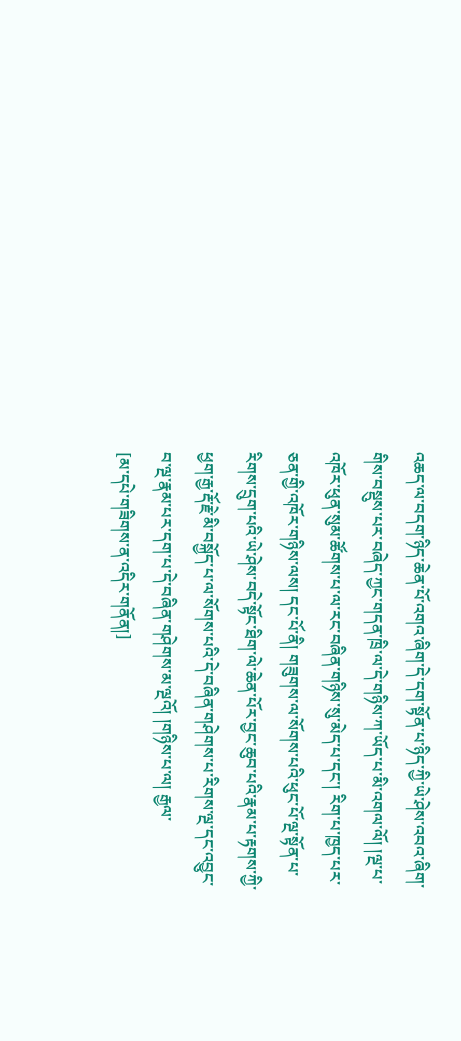འཆད་ལ་བདག་ཉིད་ཆེན་པོ་འགའ་ཞིག་དེ་དག་སྟོན་པ་ཉིད་ཀྱི་ཡེ་ཤེས་འབའ་ཞིག་གིས་བསྡུས་པར་བཞེད་ཀྱང་གདན་ཁྲི་ལ་དེ་གཉིས་ཀ་ཡོད་པ་མི་འགལ་ལོ། །ལྔ་པ་འཁོར་ཕུན་སུམ་ཚོགས་པ་ལ་རང་བཞིན་གཉིས་སུ་མེད་པ་དང་། རིག་པ་ཁྱད་པར་ཅན་གྱི་འཁོར་གཉིས་ལས། དང་པོ་ནི། གཟུགས་ལ་སོགས་པའི་ཕུང་པོ་ལྔ་སྟོན་པ་རིགས་དྲུག་པའི་ཡེ་ཤེས་བདེ་སྟོང་ཐིག་ལེ་ཆེན་པོར་བྱང་ཆུབ་པའི་རྣམ་པ་རྟགས་ཀྱི་ཕྱག་རྒྱ་རྡོ་རྗེ་མི་བསྐྱོད་པ་ལ་སོགས་པའི་དེ་བཞིན་གཤེགས་པ་རིགས་ལྔ་དང་འབྱུང་བ་ལྔ་རྣམ་པར་དག་པ་དེ་བཞིན་གཤེགས་མ་ལྔའོ། །གཉིས་པ་ལ། རྒྱལ་
[མ་དཔེ་གཟིགས་ན་འདིར་གནོན།]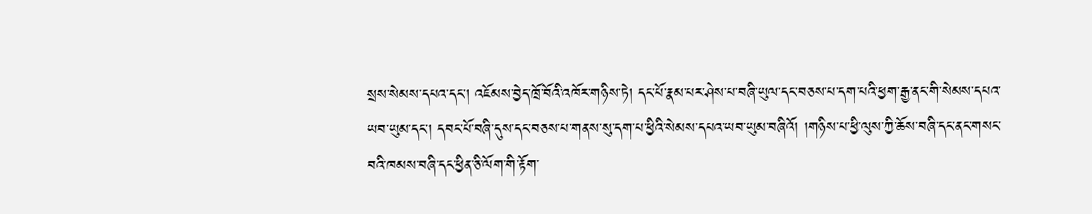སྲས་སེམས་དཔའ་དང་། འཇོམས་བྱེད་ཁྲོ་བོའི་འཁོར་གཉིས་ཏེ། དང་པོ་རྣམ་པར་ཤེས་པ་བཞི་ཡུལ་དང་བཅས་པ་དག་པའི་ཕྱག་རྒྱ་ནང་གི་སེམས་དཔའ་ཡབ་ཡུམ་དང་། དབང་པོ་བཞི་དུས་དང་བཅས་པ་གནས་སུ་དག་པ་ཕྱིའི་སེམས་དཔའ་ཡབ་ཡུམ་བཞིའོ། །གཉིས་པ་ཕྱི་ལུས་ཀྱི་ཆོས་བཞི་དང་ནང་གསང་བའི་ཁམས་བཞི་དང་ཕྱིན་ཅི་ལོག་གི་རྟོག་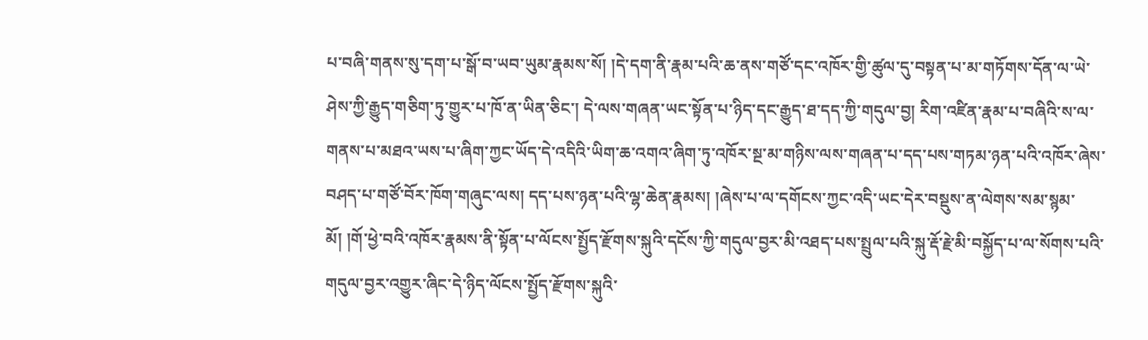པ་བཞི་གནས་སུ་དག་པ་སྒོ་བ་ཡབ་ཡུམ་རྣམས་སོ། །དེ་དག་ནི་རྣམ་པའི་ཆ་ནས་གཙོ་དང་འཁོར་གྱི་ཚུལ་དུ་བསྟན་པ་མ་གཏོགས་དོན་ལ་ཡེ་ཤེས་ཀྱི་རྒྱུད་གཅིག་ཏུ་གྱུར་པ་ཁོ་ན་ཡིན་ཅིང་། དེ་ལས་གཞན་ཡང་སྟོན་པ་ཉིད་དང་རྒྱུད་ཐ་དད་ཀྱི་གདུལ་བྱ། རིག་འཛིན་རྣམ་པ་བཞིའི་ས་ལ་གནས་པ་མཐའ་ཡས་པ་ཞིག་ཀྱང་ཡོད་དེ་འདིའི་ཡིག་ཆ་འགའ་ཞིག་ཏུ་འཁོར་སྔ་མ་གཉིས་ལས་གཞན་པ་དད་པས་གཏམ་ཉན་པའི་འཁོར་ཞེས་བཤད་པ་གཙོ་བོར་ཁོག་གཞུང་ལས། དད་པས་ཉན་པའི་ལྷ་ཆེན་རྣམས། །ཞེས་པ་ལ་དགོངས་ཀྱང་འདི་ཡང་དེར་བསྡུས་ན་ལེགས་སམ་སྙམ་མོ། །གོ་ཕྱེ་བའི་འཁོར་རྣམས་ནི་སྟོན་པ་ལོངས་སྤྱོད་རྫོགས་སྐུའི་དངོས་ཀྱི་གདུལ་བྱར་མི་འཐད་པས་སྤྲུལ་པའི་སྐུ་རྡོ་རྗེ་མི་བསྐྱོད་པ་ལ་སོགས་པའི་གདུལ་བྱར་འགྱུར་ཞིང་དེ་ཉིད་ལོངས་སྤྱོད་རྫོགས་སྐུའི་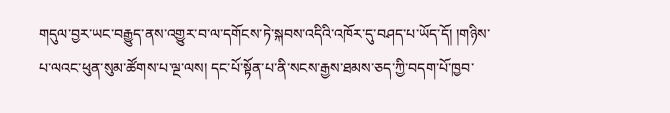གདུལ་བྱར་ཡང་བརྒྱུད་ནས་འགྱུར་བ་ལ་དགོངས་ཏེ་སྐབས་འདིའི་འཁོར་དུ་བཤད་པ་ཡོད་དོ། །གཉིས་པ་ལའང་ཕུན་སུམ་ཚོགས་པ་ལྔ་ལས། དང་པོ་སྟོན་པ་ནི་སངས་རྒྱས་ཐམས་ཅད་ཀྱི་བདག་པོ་ཁྱབ་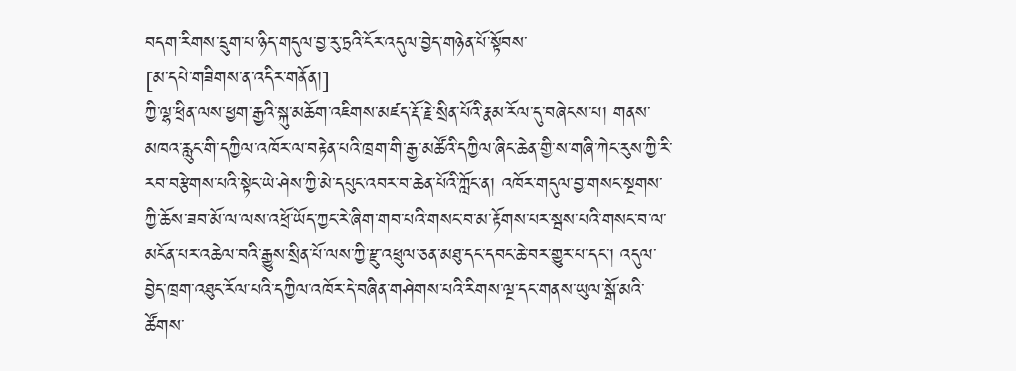བདག་རིགས་དྲུག་པ་ཉིད་གདུལ་བྱ་རུ་ཏྲའི་ངོར་འདུལ་བྱེད་གཉེན་པོ་སྟོབས་
[མ་དཔེ་གཟིགས་ན་འདིར་གནོན།]
ཀྱི་ལྷ་ཕྲིན་ལས་ཕྱག་རྒྱའི་སྐུ་མཆོག་འཇིགས་མཛད་རྡོ་རྗེ་སྲིན་པོའི་རྣམ་རོལ་དུ་བཞེངས་པ། གནས་མཁའ་རླུང་གི་དཀྱིལ་འཁོར་ལ་བརྟེན་པའི་ཁྲག་གི་རྒྱ་མཚོའི་དཀྱིལ་ཞིང་ཆེན་གྱི་ས་གཞི་ཀེང་རུས་ཀྱི་རི་རབ་བརྩེགས་པའི་སྟེང་ཡེ་ཤེས་ཀྱི་མེ་དཔུང་འབར་བ་ཆེན་པོའི་ཀློང་ན། འཁོར་གདུལ་བྱ་གསང་སྔགས་ཀྱི་ཆོས་ཟབ་མོ་ལ་ལས་འཕྲོ་ཡོད་ཀྱང་རེ་ཞིག་གབ་པའི་གསང་བ་མ་རྟོགས་པར་སྦས་པའི་གསང་བ་ལ་མངོན་པར་འཆེལ་བའི་རྒྱུས་སྲིན་པོ་ལས་ཀྱི་རྫུ་འཕྲུལ་ཅན་མཐུ་དང་དབང་ཆེ་བར་གྱུར་པ་དང་། འདུལ་བྱེད་ཁྲག་འཐུང་རོལ་པའི་དཀྱིལ་འཁོར་དེ་བཞིན་གཤེགས་པའི་རིགས་ལྔ་དང་གནས་ཡུལ་སྒོ་མའི་ཚོགས་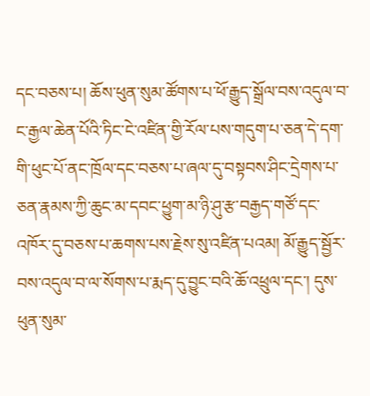དང་བཅས་པ། ཆོས་ཕུན་སུམ་ཚོགས་པ་ཕོ་རྒྱུད་སྒྲོལ་བས་འདུལ་བ་ང་རྒྱལ་ཆེན་པོའི་ཏིང་ངེ་འཛིན་གྱི་རོལ་པས་གདུག་པ་ཅན་དེ་དག་གི་ཕུང་པོ་ནང་ཁྲོལ་དང་བཅས་པ་ཞལ་དུ་བསྟབས་ཤིང་དྲེགས་པ་ཅན་རྣམས་ཀྱི་ཆུང་མ་དབང་ཕྱུག་མ་ཉི་ཤུ་རྩ་བརྒྱད་གཙོ་དང་འཁོར་དུ་བཅས་པ་ཆགས་པས་རྗེས་སུ་འཛིན་པའམ། མོ་རྒྱུད་སྦྱོར་བས་འདུལ་བ་ལ་སོགས་པ་རྨད་དུ་བྱུང་བའི་ཆོ་འཕྲུལ་དང་། དུས་ཕུན་སུམ་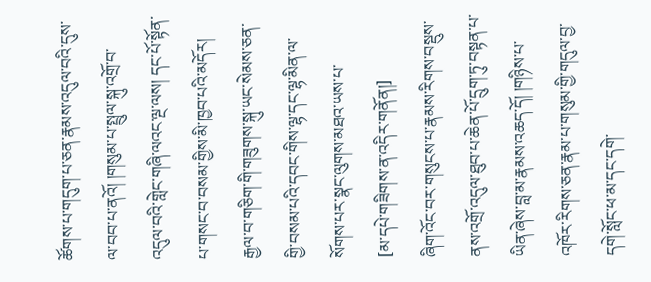ཚོགས་པ་གདུག་པ་ཅན་རྣམས་འདུལ་བའི་དུས་ལ་བབ་པ་ནའོ། །གསུམ་པ་སྤྲུལ་སྐུ་འགྲོ་བ་འདུལ་བའི་གླེང་གཞི་ལའང་ལྔ་ལས། དང་པོ་སྟོན་པ་གསང་བ་བསམ་གྱིས་མི་ཁྱབ་པའི་མདོར། རྒྱལ་བ་གཅིག་གི་གཟུགས་སྐུ་ཡང་སེམས་ཅན་གྱི་བསམ་པའི་དབང་གིས་ལྷ་དང་ལྷ་མིན་ལ་སོགས་པར་སྣང་ལུགས་མཐའ་ཡས་པ་
[མ་དཔེ་གཟིགས་ན་འདིར་གནོན།]
ཞིག་འོང་བར་གསུངས་པ་རྣམས་རིགས་བསྡུས་ནས་འགྲོ་འདུལ་ཐུབ་པ་ཆེན་པོ་དྲུག་ཏུ་བསྟན་པ་ཡིན་ཞེས་བླ་མ་རྣམས་འཆད་དོ། །གཉིས་པ་འཁོར་རིགས་ཅན་རྣམ་པ་གསུམ་གྱི་གདུལ་བྱ་དགེ་སློང་ཕ་མ་དང་དགེ་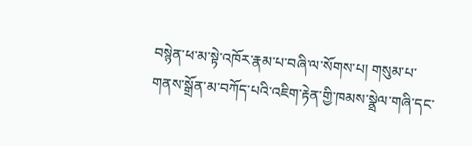བསྙེན་ཕ་མ་སྟེ་འཁོར་རྣམ་པ་བཞི་ལ་སོགས་པ། གསུམ་པ་གནས་སྒྲོན་མ་བཀོད་པའི་འཇིག་རྟེན་གྱི་ཁམས་སྣྲེལ་གཞི་དང་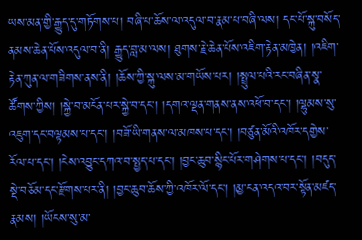ཡས་མན་གྱི་རྒྱུད་དུ་གཏོགས་པ། བཞི་པ་ཆོས་ལ་འདུལ་བ་རྣམ་པ་བཞི་ལས། དང་པོ་སྐུ་བསོད་ནམས་ཆེན་པོས་འདུལ་བ་ནི། རྒྱུད་བླ་མ་ལས། ཐུགས་རྗེ་ཆེན་པོས་འཇིག་རྟེན་མཁྱེན། །འཇིག་རྟེན་ཀུན་ལ་གཟིགས་ནས་ནི། །ཆོས་ཀྱི་སྐུ་ལས་མ་གཡོས་པར། །སྤྲུལ་པའི་རང་བཞིན་སྣ་ཚོགས་ཀྱིས། །སྐྱེ་བ་མངོན་པར་སྐྱེ་བ་དང་། །དགའ་ལྡན་གནས་ནས་འཕོ་བ་དང་། །ལྷུམས་སུ་འཇུག་དང་བལྟམས་པ་དང་། །བཟོ་ཡི་གནས་ལ་མཁས་པ་དང་། །བཙུན་མོའི་འཁོར་དགྱེས་རོལ་པ་དང་། །ངེས་འབྱུང་དཀའ་བ་སྤྱད་པ་དང་། །བྱང་ཆུབ་སྙིང་པོར་གཤེགས་པ་དང་། །བདུད་སྡེ་བཅོམ་དང་རྫོགས་པར་ནི། །བྱང་ཆུབ་ཆོས་ཀྱི་འཁོར་ལོ་དང་། །མྱ་ངན་འདའ་བར་སྟོན་མཛད་རྣམས། །ཡོངས་སུ་མ་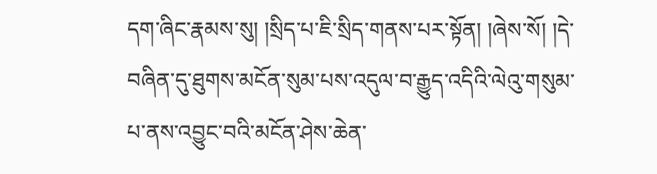དག་ཞིང་རྣམས་སུ། །སྲིད་པ་ཇི་སྲིད་གནས་པར་སྟོན། །ཞེས་སོ། །དེ་བཞིན་དུ་ཐུགས་མངོན་སུམ་པས་འདུལ་བ་རྒྱུད་འདིའི་ལེའུ་གསུམ་པ་ནས་འབྱུང་བའི་མངོན་ཤེས་ཆེན་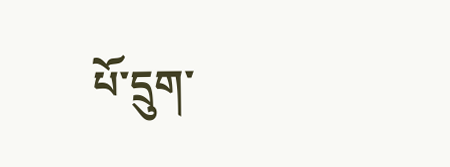པོ་དྲུག་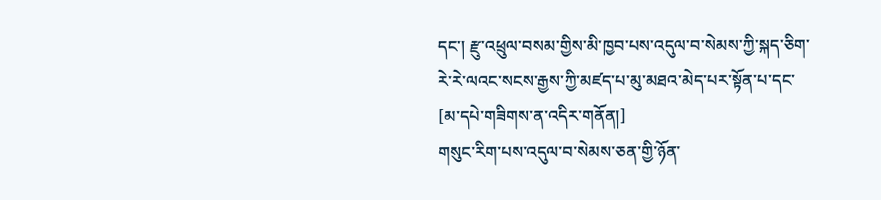དང་། རྫུ་འཕྲུལ་བསམ་གྱིས་མི་ཁྱབ་པས་འདུལ་བ་སེམས་ཀྱི་སྐད་ཅིག་རེ་རེ་ལའང་སངས་རྒྱས་ཀྱི་མཛད་པ་མུ་མཐའ་མེད་པར་སྟོན་པ་དང་
[མ་དཔེ་གཟིགས་ན་འདིར་གནོན།]
གསུང་རིག་པས་འདུལ་བ་སེམས་ཅན་གྱི་ཉོན་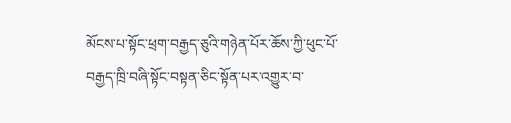མོངས་པ་སྟོང་ཕྲག་བརྒྱད་ཅུའི་གཉེན་པོར་ཆོས་ཀྱི་ཕུང་པོ་བརྒྱད་ཁྲི་བཞི་སྟོང་བསྟན་ཅིང་སྟོན་པར་འགྱུར་བ་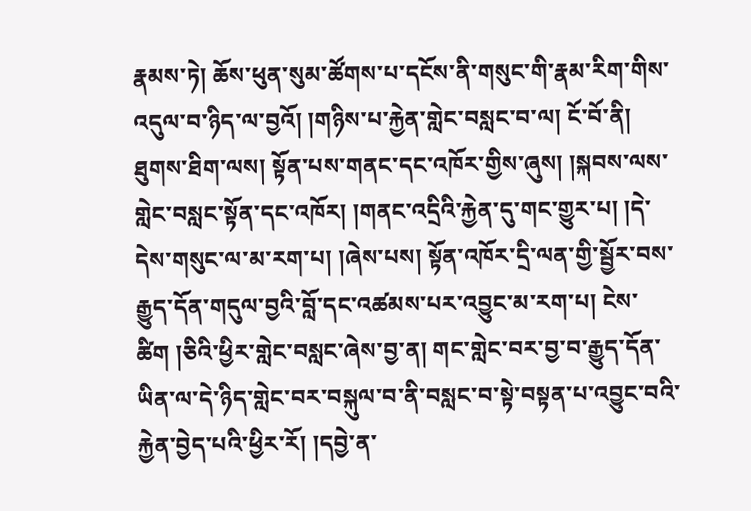རྣམས་ཏེ། ཆོས་ཕུན་སུམ་ཚོགས་པ་དངོས་ནི་གསུང་གི་རྣམ་རིག་གིས་འདུལ་བ་ཉིད་ལ་བྱའོ། །གཉིས་པ་རྐྱེན་གླེང་བསླང་བ་ལ། ངོ་བོ་ནི། ཐུགས་ཐིག་ལས། སྟོན་པས་གནང་དང་འཁོར་གྱིས་ཞུས། །སྐབས་ལས་གླེང་བསླང་སྟོན་དང་འཁོར། །གནང་འདྲིའི་རྐྱེན་དུ་གང་གྱུར་པ། །དེ་དེས་གསུང་ལ་མ་རག་པ། །ཞེས་པས། སྟོན་འཁོར་དྲི་ལན་གྱི་སྦྱོར་བས་རྒྱུད་དོན་གདུལ་བྱའི་བློ་དང་འཚམས་པར་འབྱུང་མ་རག་པ། ངེས་ཚིག །ཅིའི་ཕྱིར་གླེང་བསླང་ཞེས་བྱ་ན། གང་གླེང་བར་བྱ་བ་རྒྱུད་དོན་ཡིན་ལ་དེ་ཉིད་གླེང་བར་བསྐུལ་བ་ནི་བསླང་བ་སྟེ་བསྟན་པ་འབྱུང་བའི་རྐྱེན་བྱེད་པའི་ཕྱིར་རོ། །དབྱེ་ན་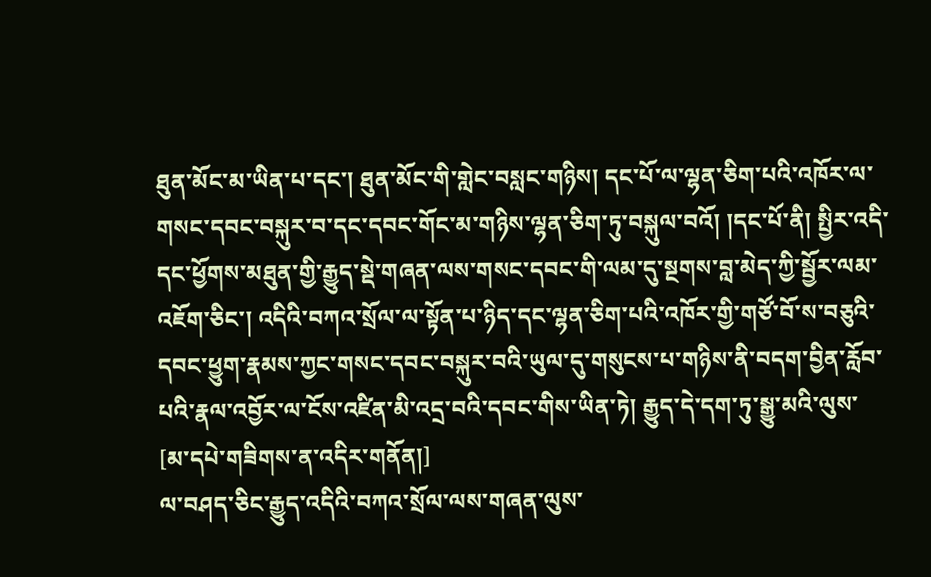ཐུན་མོང་མ་ཡིན་པ་དང་། ཐུན་མོང་གི་གླེང་བསླང་གཉིས། དང་པོ་ལ་ལྷན་ཅིག་པའི་འཁོར་ལ་གསང་དབང་བསྐུར་བ་དང་དབང་གོང་མ་གཉིས་ལྷན་ཅིག་ཏུ་བསྐུལ་བའོ། །དང་པོ་ནི། སྤྱིར་འདི་དང་ཕྱོགས་མཐུན་གྱི་རྒྱུད་སྡེ་གཞན་ལས་གསང་དབང་གི་ལམ་དུ་སྔགས་བླ་མེད་ཀྱི་སྦྱོར་ལམ་འཇོག་ཅིང་། འདིའི་བཀའ་སྲོལ་ལ་སྟོན་པ་ཉིད་དང་ལྷན་ཅིག་པའི་འཁོར་གྱི་གཙོ་བོ་ས་བཅུའི་དབང་ཕྱུག་རྣམས་ཀྱང་གསང་དབང་བསྐུར་བའི་ཡུལ་དུ་གསུངས་པ་གཉིས་ནི་བདག་བྱིན་རློབ་པའི་རྣལ་འབྱོར་ལ་ངོས་འཛིན་མི་འདྲ་བའི་དབང་གིས་ཡིན་ཏེ། རྒྱུད་དེ་དག་ཏུ་སྒྱུ་མའི་ལུས་
[མ་དཔེ་གཟིགས་ན་འདིར་གནོན།]
ལ་བཤད་ཅིང་རྒྱུད་འདིའི་བཀའ་སྲོལ་ལས་གཞན་ལུས་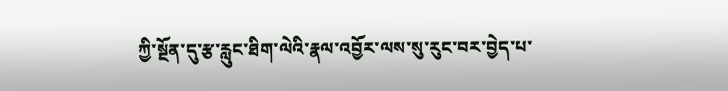ཀྱི་སྔོན་དུ་རྩ་རླུང་ཐིག་ལེའི་རྣལ་འབྱོར་ལས་སུ་རུང་བར་བྱེད་པ་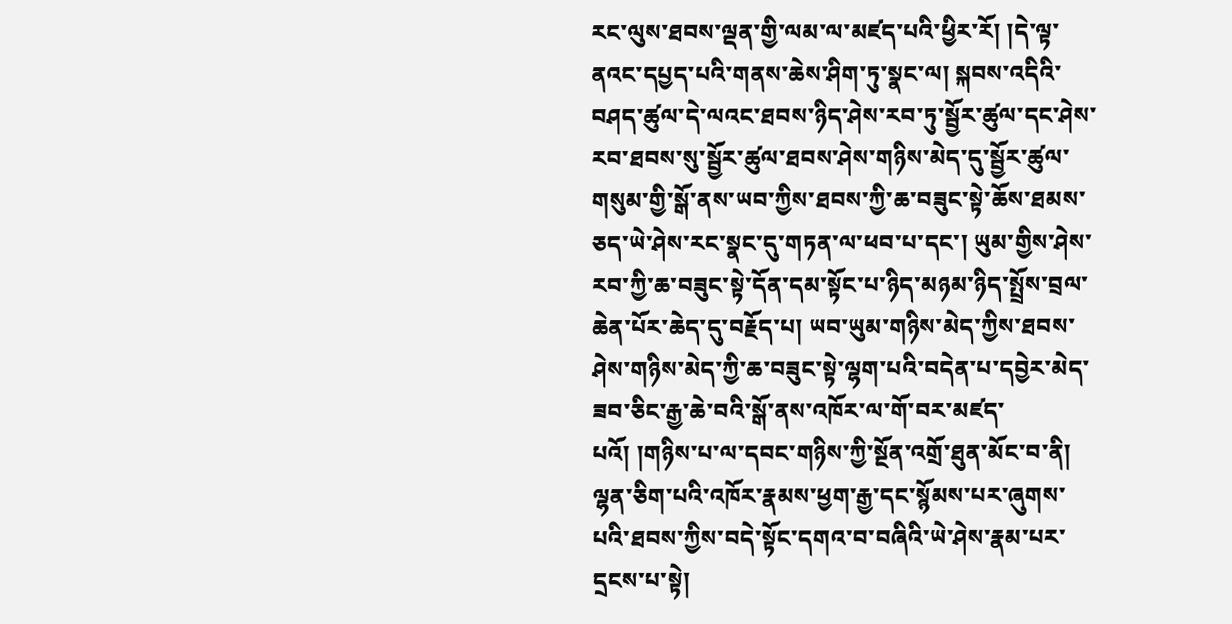རང་ལུས་ཐབས་ལྡན་གྱི་ལམ་ལ་མཛད་པའི་ཕྱིར་རོ། །དེ་ལྟ་ནའང་དཔྱད་པའི་གནས་ཆེས་ཤིག་ཏུ་སྣང་ལ། སྐབས་འདིའི་བཤད་ཚུལ་དེ་ལའང་ཐབས་ཉིད་ཤེས་རབ་ཏུ་སྦྱོར་ཚུལ་དང་ཤེས་རབ་ཐབས་སུ་སྦྱོར་ཚུལ་ཐབས་ཤེས་གཉིས་མེད་དུ་སྦྱོར་ཚུལ་གསུམ་གྱི་སྒོ་ནས་ཡབ་ཀྱིས་ཐབས་ཀྱི་ཆ་བཟུང་སྟེ་ཆོས་ཐམས་ཅད་ཡེ་ཤེས་རང་སྣང་དུ་གཏན་ལ་ཕབ་པ་དང་། ཡུམ་གྱིས་ཤེས་རབ་ཀྱི་ཆ་བཟུང་སྟེ་དོན་དམ་སྟོང་པ་ཉིད་མཉམ་ཉིད་སྤྲོས་བྲལ་ཆེན་པོར་ཆེད་དུ་བརྗོད་པ། ཡབ་ཡུམ་གཉིས་མེད་ཀྱིས་ཐབས་ཤེས་གཉིས་མེད་ཀྱི་ཆ་བཟུང་སྟེ་ལྷག་པའི་བདེན་པ་དབྱེར་མེད་ཟབ་ཅིང་རྒྱ་ཆེ་བའི་སྒོ་ནས་འཁོར་ལ་གོ་བར་མཛད་པའོ། །གཉིས་པ་ལ་དབང་གཉིས་ཀྱི་སྔོན་འགྲོ་ཐུན་མོང་བ་ནི། ལྷན་ཅིག་པའི་འཁོར་རྣམས་ཕྱག་རྒྱ་དང་སྙོམས་པར་ཞུགས་པའི་ཐབས་ཀྱིས་བདེ་སྟོང་དགའ་བ་བཞིའི་ཡེ་ཤེས་རྣམ་པར་དྲངས་པ་སྟེ།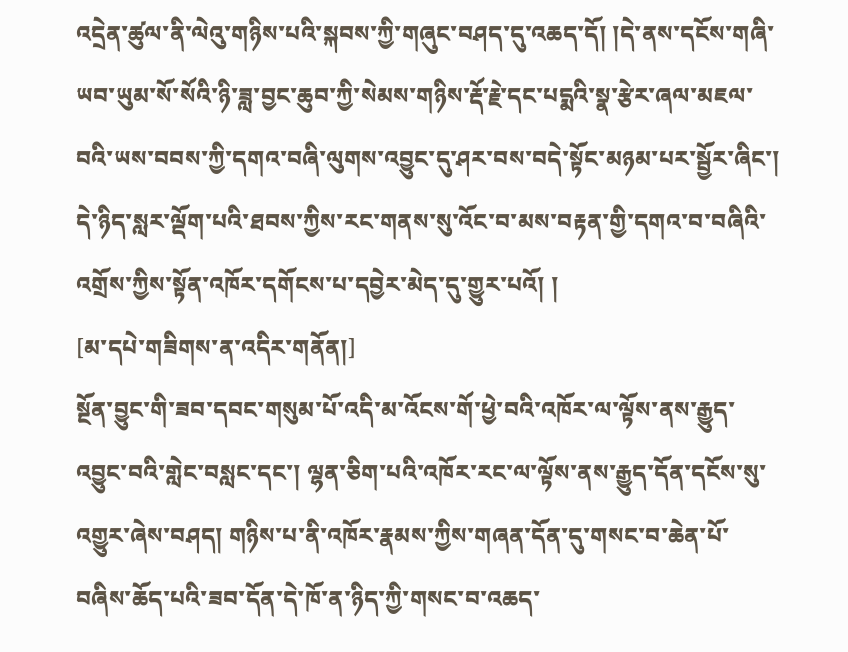འདྲེན་ཚུལ་ནི་ལེའུ་གཉིས་པའི་སྐབས་ཀྱི་གཞུང་བཤད་དུ་འཆད་དོ། །དེ་ནས་དངོས་གཞི་ཡབ་ཡུམ་སོ་སོའི་ཉི་ཟླ་བྱང་ཆུབ་ཀྱི་སེམས་གཉིས་རྡོ་རྗེ་དང་པདྨའི་སྣ་རྩེར་ཞལ་མཇལ་བའི་ཡས་བབས་ཀྱི་དགའ་བཞི་ལུགས་འབྱུང་དུ་ཤར་བས་བདེ་སྟོང་མཉམ་པར་སྦྱོར་ཞིང་། དེ་ཉིད་སླར་ལྡོག་པའི་ཐབས་ཀྱིས་རང་གནས་སུ་འོང་བ་མས་བརྟན་གྱི་དགའ་བ་བཞིའི་འགྲོས་ཀྱིས་སྟོན་འཁོར་དགོངས་པ་དབྱེར་མེད་དུ་གྱུར་པའོ། །
[མ་དཔེ་གཟིགས་ན་འདིར་གནོན།]
སྔོན་བྱུང་གི་ཟབ་དབང་གསུམ་པོ་འདི་མ་འོངས་གོ་ཕྱེ་བའི་འཁོར་ལ་ལྟོས་ནས་རྒྱུད་འབྱུང་བའི་གླེང་བསླང་དང་། ལྷན་ཅིག་པའི་འཁོར་རང་ལ་ལྟོས་ནས་རྒྱུད་དོན་དངོས་སུ་འགྱུར་ཞེས་བཤད། གཉིས་པ་ནི་འཁོར་རྣམས་ཀྱིས་གཞན་དོན་དུ་གསང་བ་ཆེན་པོ་བཞིས་ཆོད་པའི་ཟབ་དོན་དེ་ཁོ་ན་ཉིད་ཀྱི་གསང་བ་འཆད་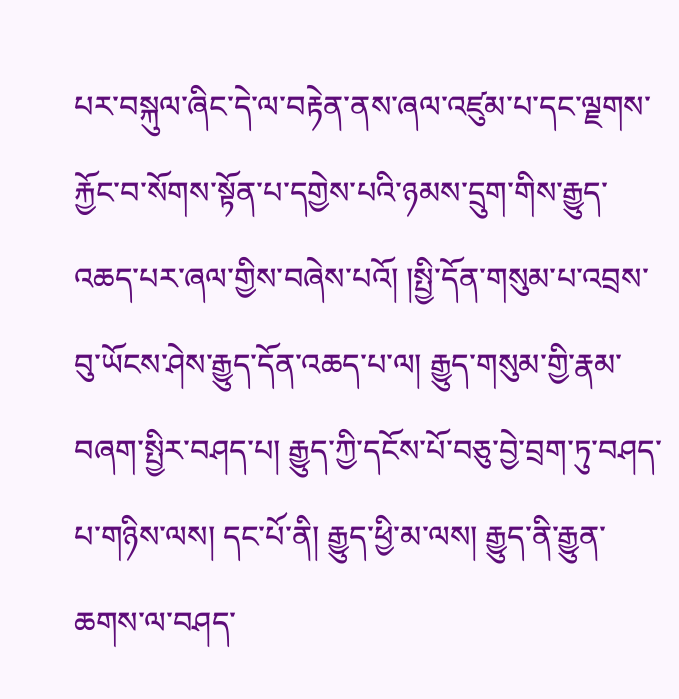པར་བསྐུལ་ཞིང་དེ་ལ་བརྟེན་ནས་ཞལ་འཛུམ་པ་དང་ལྗགས་རྐྱོང་བ་སོགས་སྟོན་པ་དགྱེས་པའི་ཉམས་དྲུག་གིས་རྒྱུད་འཆད་པར་ཞལ་གྱིས་བཞེས་པའོ། །སྤྱི་དོན་གསུམ་པ་འབྲས་བུ་ཡོངས་ཤེས་རྒྱུད་དོན་འཆད་པ་ལ། རྒྱུད་གསུམ་གྱི་རྣམ་བཞག་སྤྱིར་བཤད་པ། རྒྱུད་ཀྱི་དངོས་པོ་བཅུ་བྱེ་བྲག་ཏུ་བཤད་པ་གཉིས་ལས། དང་པོ་ནི། རྒྱུད་ཕྱི་མ་ལས། རྒྱུད་ནི་རྒྱུན་ཆགས་ལ་བཤད་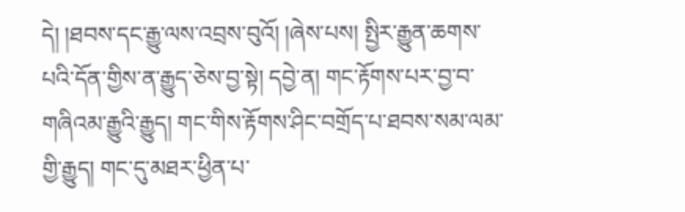དེ། །ཐབས་དང་རྒྱུ་ལས་འབྲས་བུའོ། །ཞེས་པས། སྤྱིར་རྒྱུན་ཆགས་པའི་དོན་གྱིས་ན་རྒྱུད་ཅེས་བྱ་སྟེ། དབྱེ་ན། གང་རྟོགས་པར་བྱ་བ་གཞིའམ་རྒྱུའི་རྒྱུད། གང་གིས་རྟོགས་ཤིང་བགྲོད་པ་ཐབས་སམ་ལམ་གྱི་རྒྱུད། གང་དུ་མཐར་ཕྱིན་པ་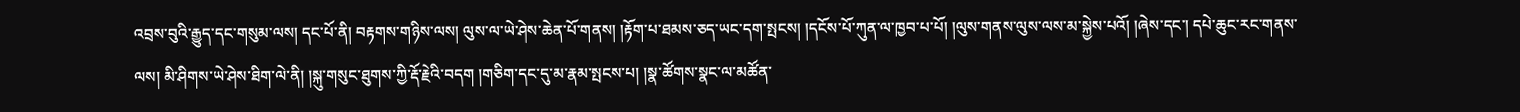འབྲས་བུའི་རྒྱུད་དང་གསུམ་ལས། དང་པོ་ནི། བརྟགས་གཉིས་ལས། ལུས་ལ་ཡེ་ཤེས་ཆེན་པོ་གནས། །རྟོག་པ་ཐམས་ཅད་ཡང་དག་སྤངས། །དངོས་པོ་ཀུན་ལ་ཁྱབ་པ་པོ། །ལུས་གནས་ལུས་ལས་མ་སྐྱེས་པའོ། །ཞེས་དང་། དཔེ་ཆུང་རང་གནས་ལས། མི་ཤིགས་ཡེ་ཤེས་ཐིག་ལེ་ནི། །སྐུ་གསུང་ཐུགས་ཀྱི་རྡོ་རྗེའི་བདག །གཅིག་དང་དུ་མ་རྣམ་སྤངས་པ། །སྣ་ཚོགས་སྣང་ལ་མཚོན་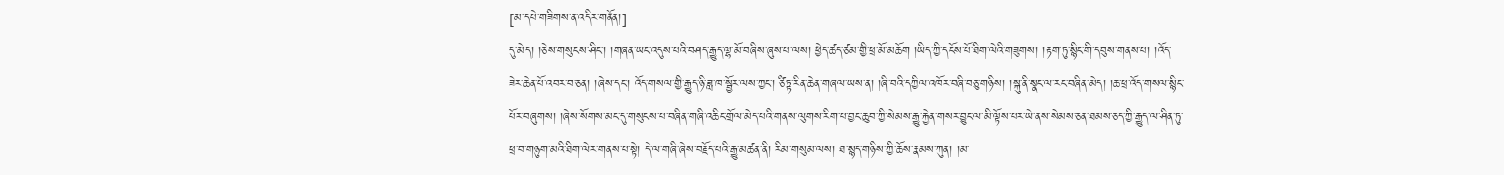[མ་དཔེ་གཟིགས་ན་འདིར་གནོན།]
དུ་མེད། །ཅེས་གསུངས་ཤིང་། །གཞན་ཡང་འདུས་པའི་བཤད་རྒྱུད་ལྷ་མོ་བཞིས་ཞུས་པ་ལས། ཕྱེད་ཚད་ཙམ་གྱི་ཕྲ་མོ་མཆོག །ཡིད་ཀྱི་དངོས་པོ་ཐིག་ལེའི་གཟུགས། །རྟག་ཏུ་སྙིང་གི་དབུས་གནས་པ། །འོད་ཟེར་ཆེན་པོ་འབར་བ་ཅན། །ཞེས་དང་། འོད་གསལ་གྱི་རྒྱུད་ཉི་ཟླ་ཁ་སྦྱོར་ལས་ཀྱང་། ཙིཏྟ་རིན་ཆེན་གཞལ་ཡས་ན། །ཞི་བའི་དཀྱིལ་འཁོར་བཞི་བཅུ་གཉིས། །སྐུ་ནི་སྣང་ལ་རང་བཞིན་མེད། །ཆ་ཕྲ་འོད་གསལ་སྙིང་པོར་བཞུགས། །ཞེས་སོགས་མང་དུ་གསུངས་པ་བཞིན་གཞི་འཆིང་གྲོལ་མེད་པའི་གནས་ལུགས་རིག་པ་བྱང་ཆུབ་ཀྱི་སེམས་རྒྱུ་རྐྱེན་གསར་བྱུང་ལ་མི་ལྟོས་པར་ཡེ་ནས་སེམས་ཅན་ཐམས་ཅད་ཀྱི་རྒྱུད་ལ་ཤིན་ཏུ་ཕྲ་བ་གཉུག་མའི་ཐིག་ལེར་གནས་པ་སྟེ། དེ་ལ་གཞི་ཞེས་བརྗོད་པའི་རྒྱུ་མཚན་ནི། རིམ་གསུམ་ལས། ཐ་སྙད་གཉིས་ཀྱི་ཆོས་རྣམས་ཀུན། །མ་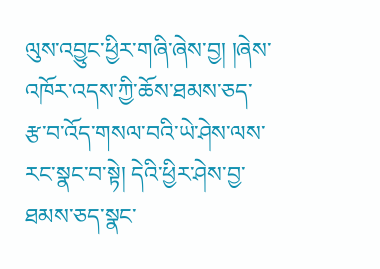ལུས་འབྱུང་ཕྱིར་གཞི་ཞེས་བྱ། །ཞེས་འཁོར་འདས་ཀྱི་ཆོས་ཐམས་ཅད་རྩ་བ་འོད་གསལ་བའི་ཡེ་ཤེས་ལས་རང་སྣང་བ་སྟེ། དེའི་ཕྱིར་ཤེས་བྱ་ཐམས་ཅད་སྣང་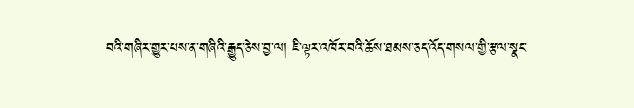བའི་གཞིར་གྱུར་པས་ན་གཞིའི་རྒྱུད་ཅེས་བྱ་ལ། ཇི་ལྟར་འཁོར་བའི་ཆོས་ཐམས་ཅད་འོད་གསལ་གྱི་རྩལ་སྣང་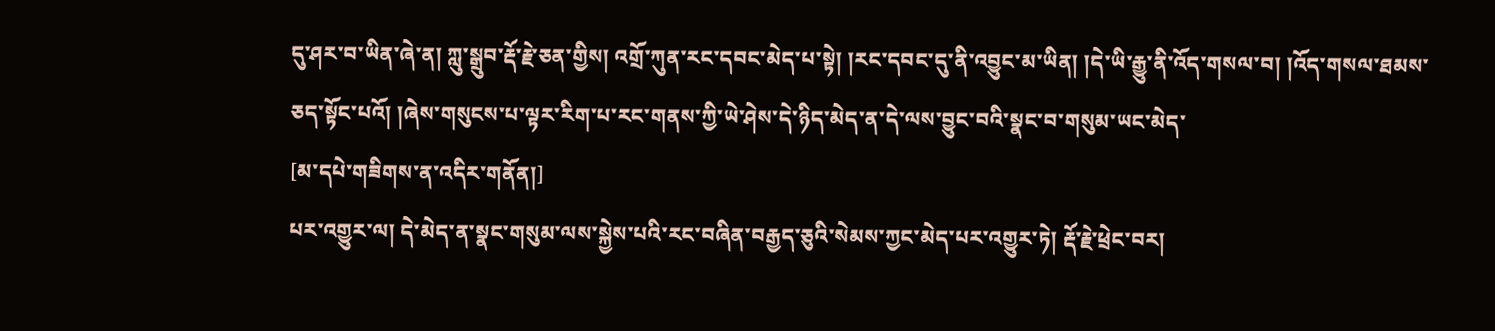དུ་ཤར་བ་ཡིན་ཞེ་ན། ཀླུ་སྒྲུབ་རྡོ་རྗེ་ཅན་གྱིས། འགྲོ་ཀུན་རང་དབང་མེད་པ་སྟེ། །རང་དབང་དུ་ནི་འབྱུང་མ་ཡིན། །དེ་ཡི་རྒྱུ་ནི་འོད་གསལ་བ། །འོད་གསལ་ཐམས་ཅད་སྟོང་པའོ། །ཞེས་གསུངས་པ་ལྟར་རིག་པ་རང་གནས་ཀྱི་ཡེ་ཤེས་དེ་ཉིད་མེད་ན་དེ་ལས་བྱུང་བའི་སྣང་བ་གསུམ་ཡང་མེད་
[མ་དཔེ་གཟིགས་ན་འདིར་གནོན།]
པར་འགྱུར་ལ། དེ་མེད་ན་སྣང་གསུམ་ལས་སྐྱེས་པའི་རང་བཞིན་བརྒྱད་ཅུའི་སེམས་ཀྱང་མེད་པར་འགྱུར་ཏེ། རྡོ་རྗེ་ཕྲེང་བར།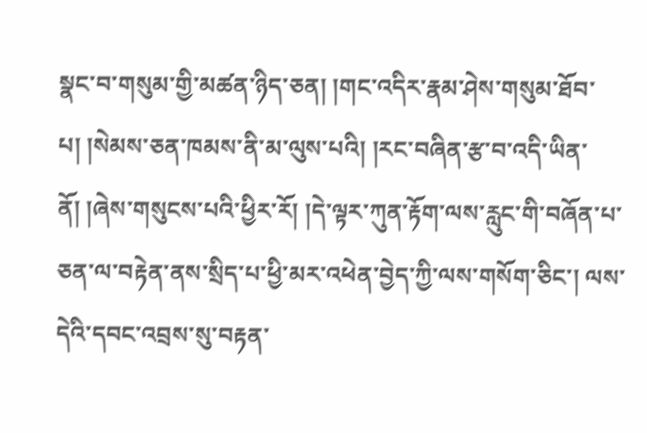སྣང་བ་གསུམ་གྱི་མཚན་ཉིད་ཅན། །གང་འདིར་རྣམ་ཤེས་གསུམ་ཐོབ་པ། །སེམས་ཅན་ཁམས་ནི་མ་ལུས་པའི། །རང་བཞིན་རྩ་བ་འདི་ཡིན་ནོ། །ཞེས་གསུངས་པའི་ཕྱིར་རོ། །དེ་ལྟར་ཀུན་རྟོག་ལས་རླུང་གི་བཞོན་པ་ཅན་ལ་བརྟེན་ནས་སྲིད་པ་ཕྱི་མར་འཕེན་བྱེད་ཀྱི་ལས་གསོག་ཅིང་། ལས་དེའི་དབང་འབྲས་སུ་བརྟན་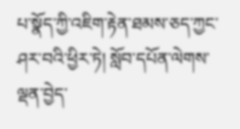པ་སྣོད་ཀྱི་འཇིག་རྟེན་ཐམས་ཅད་ཀྱང་ཤར་བའི་ཕྱིར་ཏེ། སློབ་དཔོན་ལེགས་ལྡན་བྱེད་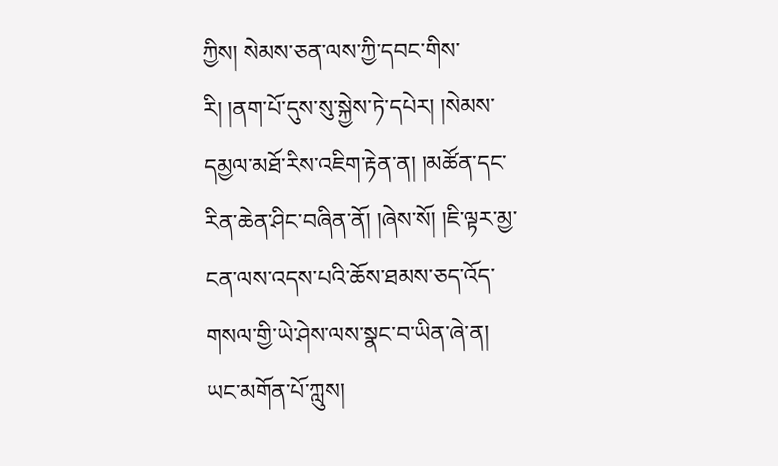ཀྱིས། སེམས་ཅན་ལས་ཀྱི་དབང་གིས་རི། །ནག་པོ་དུས་སུ་སྐྱེས་ཏེ་དཔེར། །སེམས་དམྱལ་མཐོ་རིས་འཇིག་རྟེན་ན། །མཚོན་དང་རིན་ཆེན་ཤིང་བཞིན་ནོ། །ཞེས་སོ། །ཇི་ལྟར་མྱ་ངན་ལས་འདས་པའི་ཆོས་ཐམས་ཅད་འོད་གསལ་གྱི་ཡེ་ཤེས་ལས་སྣང་བ་ཡིན་ཞེ་ན། ཡང་མགོན་པོ་ཀླུས།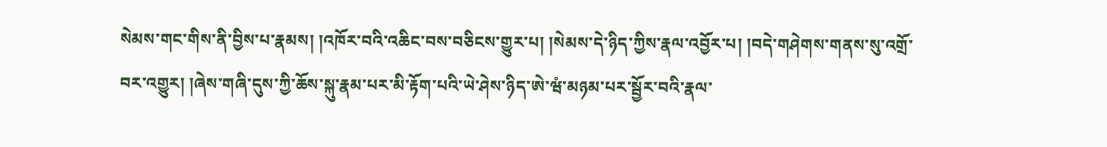སེམས་གང་གིས་ནི་བྱིས་པ་རྣམས། །འཁོར་བའི་འཆིང་བས་བཅིངས་གྱུར་པ། །སེམས་དེ་ཉིད་ཀྱིས་རྣལ་འབྱོར་པ། །བདེ་གཤེགས་གནས་སུ་འགྲོ་བར་འགྱུར། །ཞེས་གཞི་དུས་ཀྱི་ཆོས་སྐུ་རྣམ་པར་མི་རྟོག་པའི་ཡེ་ཤེས་ཉིད་ཨེ་ཝཾ་མཉམ་པར་སྦྱོར་བའི་རྣལ་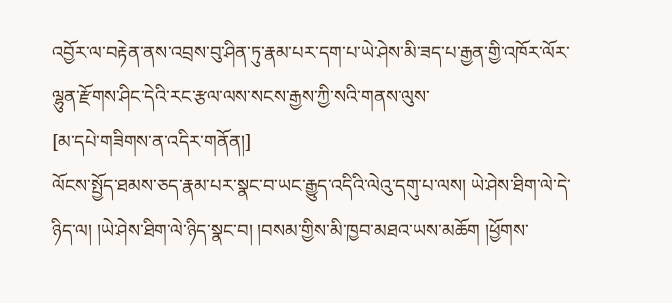འབྱོར་ལ་བརྟེན་ནས་འབྲས་བུ་ཤིན་ཏུ་རྣམ་པར་དག་པ་ཡེ་ཤེས་མི་ཟད་པ་རྒྱན་གྱི་འཁོར་ལོར་ལྷུན་རྫོགས་ཤིང་དེའི་རང་རྩལ་ལས་སངས་རྒྱས་ཀྱི་སའི་གནས་ལུས་
[མ་དཔེ་གཟིགས་ན་འདིར་གནོན།]
ལོངས་སྤྱོད་ཐམས་ཅད་རྣམ་པར་སྣང་བ་ཡང་རྒྱུད་འདིའི་ལེའུ་དགུ་པ་ལས། ཡེ་ཤེས་ཐིག་ལེ་དེ་ཉིད་ལ། །ཡེ་ཤེས་ཐིག་ལེ་ཉིད་སྣང་བ། །བསམ་གྱིས་མི་ཁྱབ་མཐའ་ཡས་མཆོག །ཕྱོགས་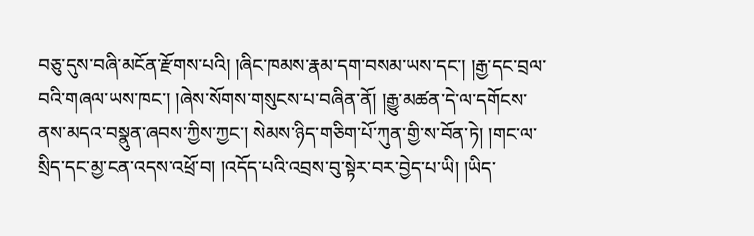བཅུ་དུས་བཞི་མངོན་རྫོགས་པའི། །ཞིང་ཁམས་རྣམ་དག་བསམ་ཡས་དང་། །རྒྱ་དང་བྲལ་བའི་གཞལ་ཡས་ཁང་། །ཞེས་སོགས་གསུངས་པ་བཞིན་ནོ། །རྒྱུ་མཚན་དེ་ལ་དགོངས་ནས་མདའ་བསྣུན་ཞབས་ཀྱིས་ཀྱང་། སེམས་ཉིད་གཅིག་པོ་ཀུན་གྱི་ས་བོན་ཏེ། །གང་ལ་སྲིད་དང་མྱ་ངན་འདས་འཕྲོ་བ། །འདོད་པའི་འབྲས་བུ་སྟེར་བར་བྱེད་པ་ཡི། །ཡིད་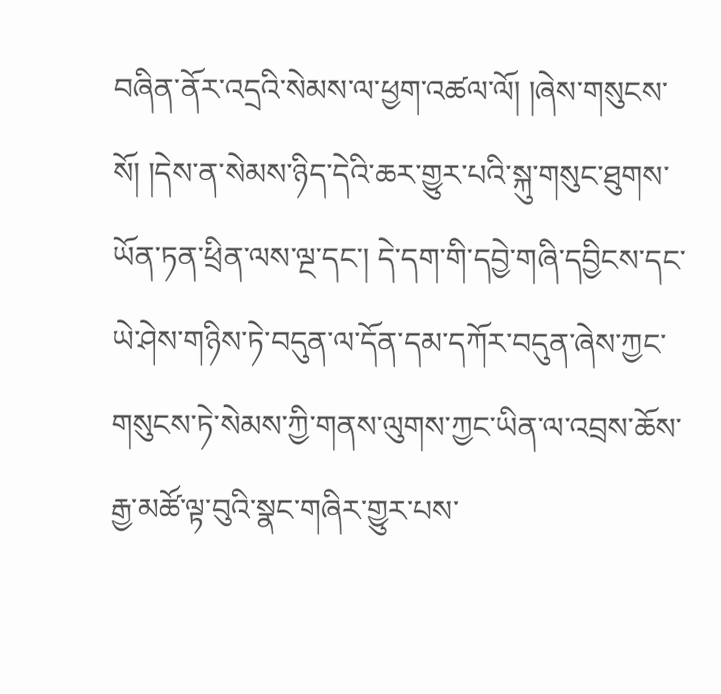བཞིན་ནོར་འདྲའི་སེམས་ལ་ཕྱག་འཚལ་ལོ། །ཞེས་གསུངས་སོ། །དེས་ན་སེམས་ཉིད་དེའི་ཆར་གྱུར་པའི་སྐུ་གསུང་ཐུགས་ཡོན་ཏན་ཕྲིན་ལས་ལྔ་དང་། དེ་དག་གི་དབྱེ་གཞི་དབྱིངས་དང་ཡེ་ཤེས་གཉིས་ཏེ་བདུན་ལ་དོན་དམ་དཀོར་བདུན་ཞེས་ཀྱང་གསུངས་ཏེ་སེམས་ཀྱི་གནས་ལུགས་ཀྱང་ཡིན་ལ་འབྲས་ཆོས་རྒྱ་མཚོ་ལྟ་བུའི་སྣང་གཞིར་གྱུར་པས་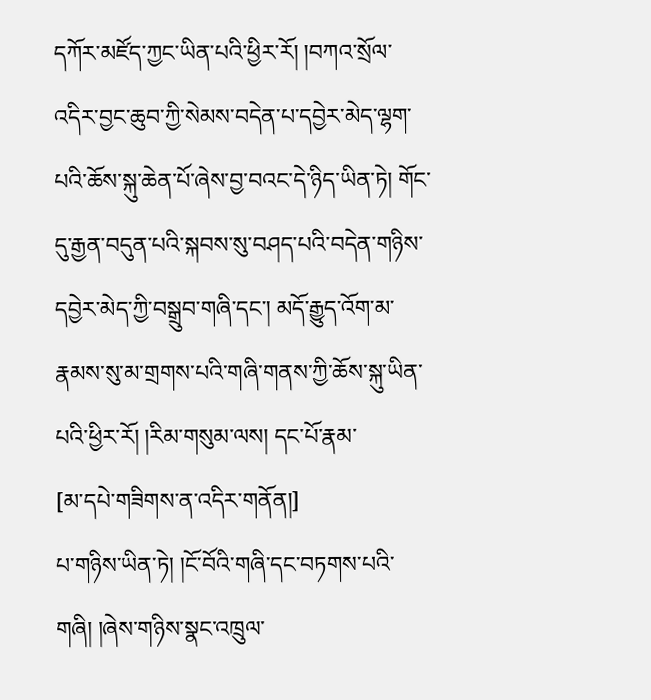དཀོར་མཛོད་ཀྱང་ཡིན་པའི་ཕྱིར་རོ། །བཀའ་སྲོལ་འདིར་བྱང་ཆུབ་ཀྱི་སེམས་བདེན་པ་དབྱེར་མེད་ལྷག་པའི་ཆོས་སྐུ་ཆེན་པོ་ཞེས་བྱ་བའང་དེ་ཉིད་ཡིན་ཏེ། གོང་དུ་རྒྱན་བདུན་པའི་སྐབས་སུ་བཤད་པའི་བདེན་གཉིས་དབྱེར་མེད་ཀྱི་བསྒྲུབ་གཞི་དང་། མདོ་རྒྱུད་འོག་མ་རྣམས་སུ་མ་གྲགས་པའི་གཞི་གནས་ཀྱི་ཆོས་སྐུ་ཡིན་པའི་ཕྱིར་རོ། །རིམ་གསུམ་ལས། དང་པོ་རྣམ་
[མ་དཔེ་གཟིགས་ན་འདིར་གནོན།]
པ་གཉིས་ཡིན་ཏེ། །ངོ་བོའི་གཞི་དང་བཏགས་པའི་གཞི། །ཞེས་གཉིས་སྣང་འཁྲུལ་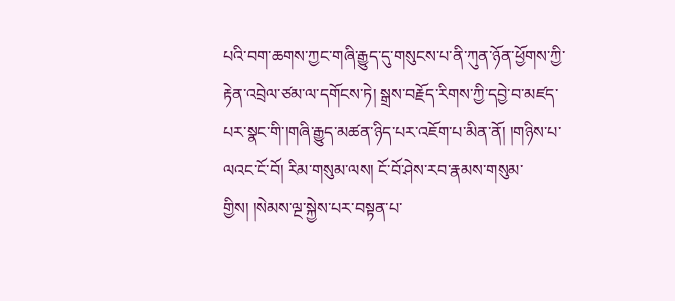པའི་བག་ཆགས་ཀྱང་གཞི་རྒྱུད་དུ་གསུངས་པ་ནི་ཀུན་ཉོན་ཕྱོགས་ཀྱི་རྟེན་འབྲེལ་ཙམ་ལ་དགོངས་ཏེ། སྒྲས་བརྗོད་རིགས་ཀྱི་དབྱེ་བ་མཛད་པར་སྣང་གི་།གཞི་རྒྱུད་མཚན་ཉིད་པར་འཇོག་པ་མིན་ནོ། །གཉིས་པ་ལའང་ངོ་བོ། རིམ་གསུམ་ལས། ངོ་བོ་ཤེས་རབ་རྣམས་གསུམ་གྱིས། །སེམས་ལྔ་སྐྱེས་པར་བསྟན་པ་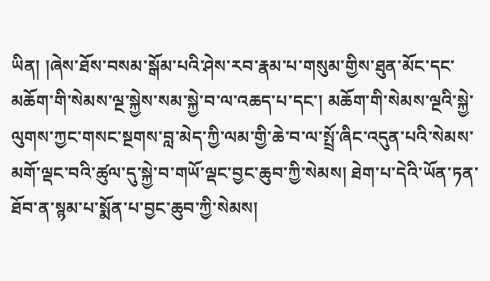ཡིན། །ཞེས་ཐོས་བསམ་སྒོམ་པའི་ཤེས་རབ་རྣམ་པ་གསུམ་གྱིས་ཐུན་མོང་དང་མཆོག་གི་སེམས་ལྔ་སྐྱེས་སམ་སྐྱེ་བ་ལ་འཆད་པ་དང་། མཆོག་གི་སེམས་ལྔའི་སྐྱེ་ལུགས་ཀྱང་གསང་སྔགས་བླ་མེད་ཀྱི་ལམ་གྱི་ཆེ་བ་ལ་སྤྲོ་ཞིང་འདུན་པའི་སེམས་མགོ་ལྡང་བའི་ཚུལ་དུ་སྐྱེ་བ་གཡོ་ལྡང་བྱང་ཆུབ་ཀྱི་སེམས། ཐེག་པ་དེའི་ཡོན་ཏན་ཐོབ་ན་སྙམ་པ་སྨོན་པ་བྱང་ཆུབ་ཀྱི་སེམས།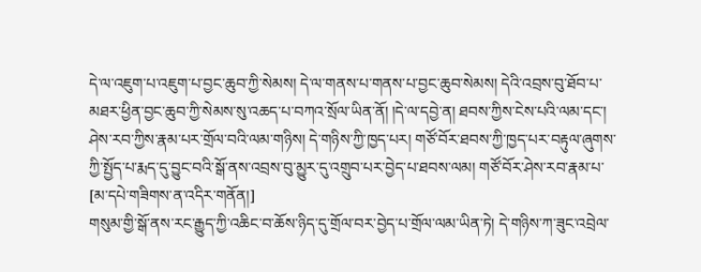དེ་ལ་འཇུག་པ་འཇུག་པ་བྱང་ཆུབ་ཀྱི་སེམས། དེ་ལ་གནས་པ་གནས་པ་བྱང་ཆུབ་སེམས། དེའི་འབྲས་བུ་ཐོབ་པ་མཐར་ཕྱིན་བྱང་ཆུབ་ཀྱི་སེམས་སུ་འཆད་པ་བཀའ་སྲོལ་ཡིན་ནོ། །དེ་ལ་དབྱེ་ན། ཐབས་ཀྱིས་ངེས་པའི་ལམ་དང་། ཤེས་རབ་ཀྱིས་རྣམ་པར་གྲོལ་བའི་ལམ་གཉིས། དེ་གཉིས་ཀྱི་ཁྱད་པར། གཙོ་བོར་ཐབས་ཀྱི་ཁྱད་པར་བརྟུལ་ཞུགས་ཀྱི་སྤྱོད་པ་རྨད་དུ་བྱུང་བའི་སྒོ་ནས་འབྲས་བུ་མྱུར་དུ་འགྲུབ་པར་བྱེད་པ་ཐབས་ལམ། གཙོ་བོར་ཤེས་རབ་རྣམ་པ་
[མ་དཔེ་གཟིགས་ན་འདིར་གནོན།]
གསུམ་གྱི་སྒོ་ནས་རང་རྒྱུད་ཀྱི་འཆིང་བ་ཆོས་ཉིད་དུ་གྲོལ་བར་བྱེད་པ་གྲོལ་ལམ་ཡིན་ཏེ། དེ་གཉིས་ཀ་ཟུང་འབྲེལ་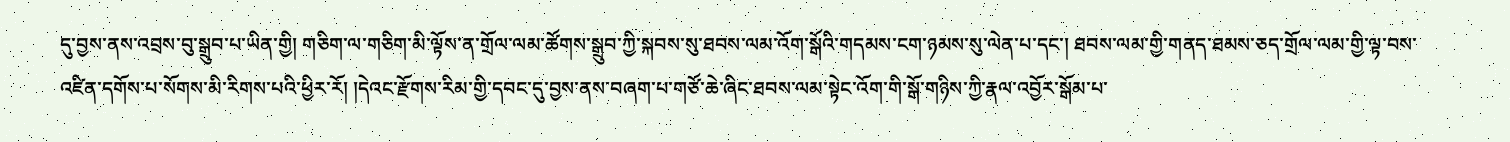དུ་བྱས་ནས་འབྲས་བུ་སྒྲུབ་པ་ཡིན་གྱི། གཅིག་ལ་གཅིག་མི་ལྟོས་ན་གྲོལ་ལམ་ཚོགས་སྒྲུབ་ཀྱི་སྐབས་སུ་ཐབས་ལམ་འོག་སྒོའི་གདམས་ངག་ཉམས་སུ་ལེན་པ་དང་། ཐབས་ལམ་གྱི་གནད་ཐམས་ཅད་གྲོལ་ལམ་གྱི་ལྟ་བས་འཛིན་དགོས་པ་སོགས་མི་རིགས་པའི་ཕྱིར་རོ། །དེའང་རྫོགས་རིམ་གྱི་དབང་དུ་བྱས་ནས་བཞག་པ་གཙོ་ཆེ་ཞིང་ཐབས་ལམ་སྟེང་འོག་གི་སྒོ་གཉིས་ཀྱི་རྣལ་འབྱོར་སྒོམ་པ་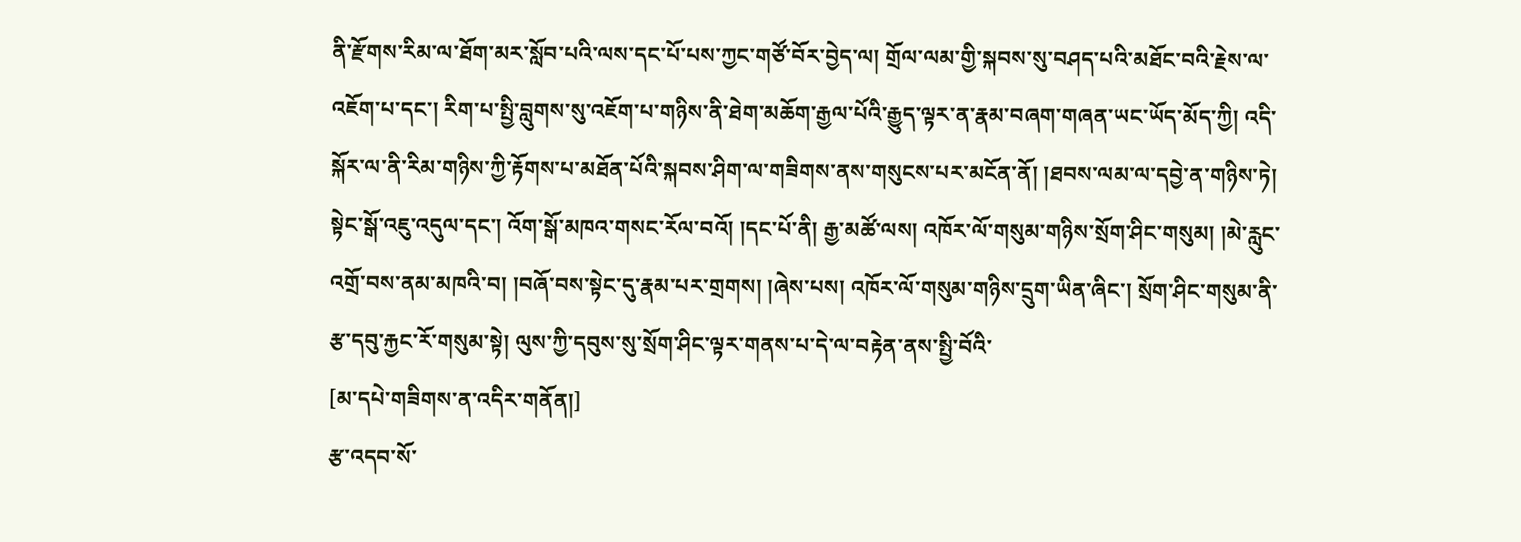ནི་རྫོགས་རིམ་ལ་ཐོག་མར་སློབ་པའི་ལས་དང་པོ་པས་ཀྱང་གཙོ་བོར་བྱེད་ལ། གྲོལ་ལམ་གྱི་སྐབས་སུ་བཤད་པའི་མཐོང་བའི་རྗེས་ལ་འཇོག་པ་དང་། རིག་པ་སྤྱི་བླུགས་སུ་འཇོག་པ་གཉིས་ནི་ཐེག་མཆོག་རྒྱལ་པོའི་རྒྱུད་ལྟར་ན་རྣམ་བཞག་གཞན་ཡང་ཡོད་མོད་ཀྱི། འདི་སྐོར་ལ་ནི་རིམ་གཉིས་ཀྱི་རྟོགས་པ་མཐོན་པོའི་སྐབས་ཤིག་ལ་གཟིགས་ནས་གསུངས་པར་མངོན་ནོ། །ཐབས་ལམ་ལ་དབྱེ་ན་གཉིས་ཏེ། སྟེང་སྒོ་འཇུ་འདུལ་དང་། འོག་སྒོ་མཁའ་གསང་རོལ་བའོ། །དང་པོ་ནི། རྒྱ་མཚོ་ལས། འཁོར་ལོ་གསུམ་གཉིས་སྲོག་ཤིང་གསུམ། །མེ་རླུང་འགྲོ་བས་ནམ་མཁའི་བ། །བཞོ་བས་སྟེང་དུ་རྣམ་པར་གྲགས། །ཞེས་པས། འཁོར་ལོ་གསུམ་གཉིས་དྲུག་ཡིན་ཞིང་། སྲོག་ཤིང་གསུམ་ནི་རྩ་དབུ་རྐྱང་རོ་གསུམ་སྟེ། ལུས་ཀྱི་དབུས་སུ་སྲོག་ཤིང་ལྟར་གནས་པ་དེ་ལ་བརྟེན་ནས་སྤྱི་བོའི་
[མ་དཔེ་གཟིགས་ན་འདིར་གནོན།]
རྩ་འདབ་སོ་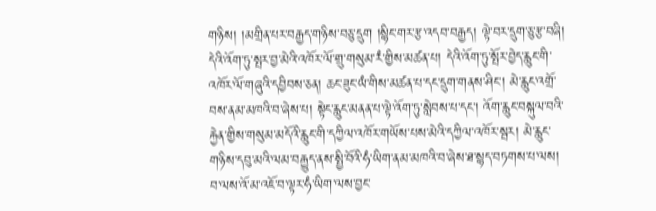གཉིས། །མགྲིན་པར་བརྒྱད་གཉིས་བཅུ་དྲུག །སྙིང་གར་རྩ་འདབ་བརྒྱད། ལྟེ་བར་དྲུག་ཅུ་རྩ་བཞི། དེའི་འོག་ཏུ་སྤར་བྱ་མེའི་འཁོར་ལོ་གྲུ་གསུམ་རཾ་གྱིས་མཚན་པ། དེའི་འོག་ཏུ་སྤོར་བྱེད་རླུང་གི་འཁོར་ལོ་གཞུའི་དབྱིབས་ཅན། ཆང་ཟུང་ཡཾ་གིས་མཚན་པ་དང་དྲུག་གནས་ཤིང་། མེ་རླུང་འགྲོ་བས་ནམ་མཁའི་བ་ཞེས་པ། སྟེང་རླུང་མནན་པ་ལྟེ་འོག་ཏུ་སླེབས་པ་དང་། འོག་རླུང་བསྐུལ་བའི་རྐྱེན་གྱིས་གསུམ་མདོའི་རླུང་གི་དཀྱིལ་འཁོར་གཡོས་པས་མེའི་དཀྱིལ་འཁོར་སྦར། མེ་རླུང་གཉིས་དབུ་མའི་ལམ་བརྒྱུད་ནས་སྤྱི་བོའི་ཧཾ་ཡིག་ནམ་མཁའི་བ་ཞེས་ཐ་སྙད་བཏགས་པ་ལས། བ་ལས་འོ་མ་འཇོ་བ་ལྟར་ཧཾ་ཡིག་ལས་བྱང་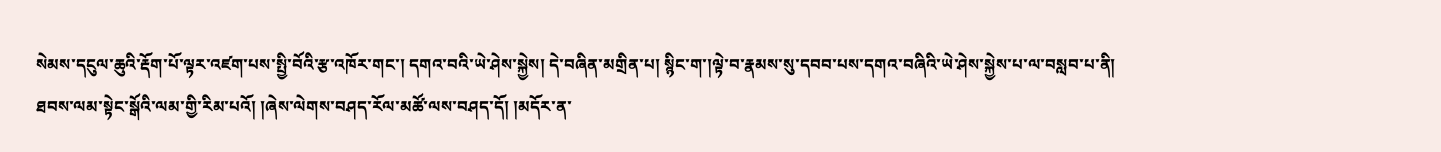སེམས་དངུལ་ཆུའི་རྡོག་པོ་ལྟར་འཛག་པས་སྤྱི་བོའི་རྩ་འཁོར་གང་། དགའ་བའི་ཡེ་ཤེས་སྐྱེས། དེ་བཞིན་མགྲིན་པ། སྙིང་ག་།ལྟེ་བ་རྣམས་སུ་དབབ་པས་དགའ་བཞིའི་ཡེ་ཤེས་སྐྱེས་པ་ལ་བསླབ་པ་ནི། ཐབས་ལམ་སྟེང་སྒོའི་ལམ་གྱི་རིམ་པའོ། །ཞེས་ལེགས་བཤད་རོལ་མཚོ་ལས་བཤད་དོ། །མདོར་ན་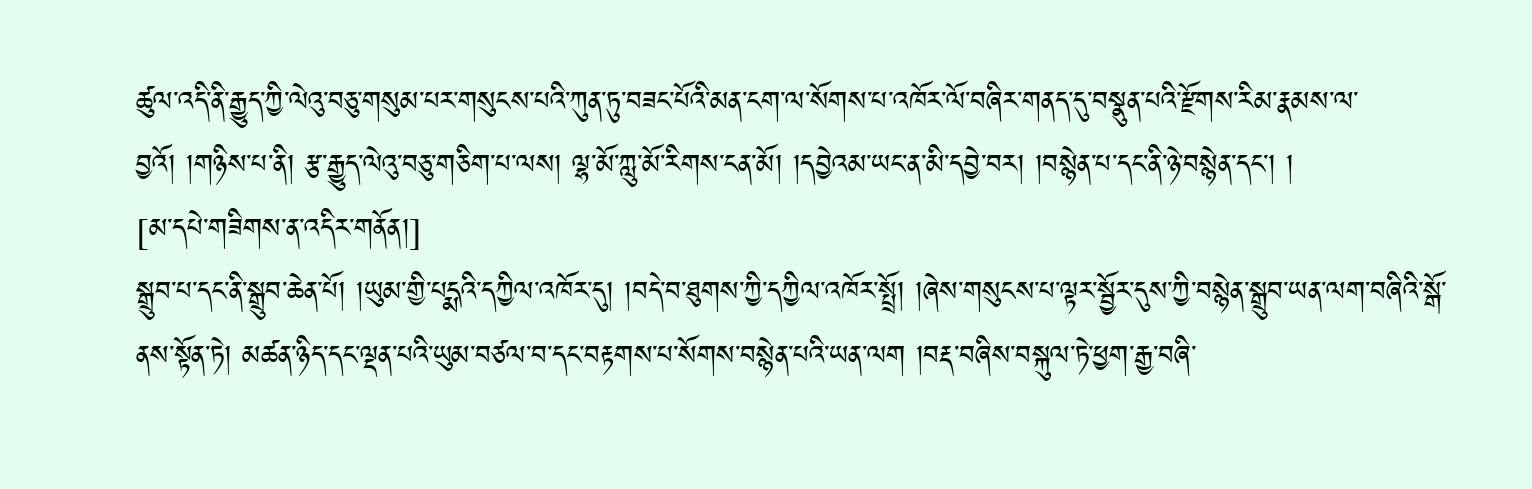ཚུལ་འདི་ནི་རྒྱུད་ཀྱི་ལེའུ་བཅུ་གསུམ་པར་གསུངས་པའི་ཀུན་ཏུ་བཟང་པོའི་མན་ངག་ལ་སོགས་པ་འཁོར་ལོ་བཞིར་གནད་དུ་བསྣུན་པའི་རྫོགས་རིམ་རྣམས་ལ་བྱའོ། །གཉིས་པ་ནི། རྩ་རྒྱུད་ལེའུ་བཅུ་གཅིག་པ་ལས། ལྷ་མོ་ཀླུ་མོ་རིགས་ངན་མོ། །དབྱེའམ་ཡང་ན་མི་དབྱེ་བར། །བསྙེན་པ་དང་ནི་ཉེ་བསྙེན་དང་། །
[མ་དཔེ་གཟིགས་ན་འདིར་གནོན།]
སྒྲུབ་པ་དང་ནི་སྒྲུབ་ཆེན་པོ། །ཡུམ་གྱི་པདྨའི་དཀྱིལ་འཁོར་དུ། །བདེ་བ་ཐུགས་ཀྱི་དཀྱིལ་འཁོར་སྤྲོ། །ཞེས་གསུངས་པ་ལྟར་སྦྱོར་དུས་ཀྱི་བསྙེན་སྒྲུབ་ཡན་ལག་བཞིའི་སྒོ་ནས་སྟོན་ཏེ། མཚན་ཉིད་དང་ལྡན་པའི་ཡུམ་བཙལ་བ་དང་བརྟགས་པ་སོགས་བསྙེན་པའི་ཡན་ལག །བརྡ་བཞིས་བསྐུལ་ཏེ་ཕྱག་རྒྱ་བཞི་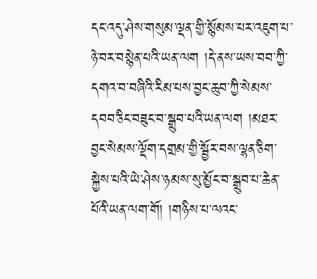དང་འདུ་ཤེས་གསུམ་ལྡན་གྱི་སྙོམས་པར་འཇུག་པ་ཉེ་བར་བསྙེན་པའི་ཡན་ལག །དེ་ནས་ཡས་བབ་ཀྱི་དགའ་བ་བཞིའི་རིམ་པས་བྱང་ཆུབ་ཀྱི་སེམས་དབབ་ཅིང་བཟུང་བ་སྒྲུབ་པའི་ཡན་ལག །མཐར་བྱང་སེམས་ལྡོག་དགྲམ་གྱི་སྦྱོར་བས་ལྷན་ཅིག་སྐྱེས་པའི་ཡེ་ཤེས་ཉམས་སུ་མྱོང་བ་སྒྲུབ་པ་ཆེན་པོའི་ཡན་ལག་གོ། །གཉིས་པ་ལའང་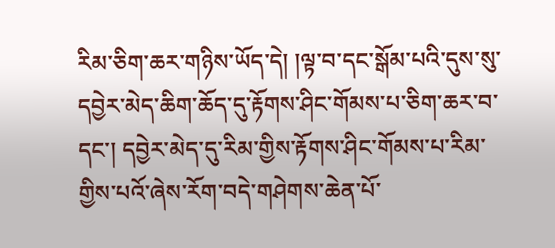རིམ་ཅིག་ཆར་གཉིས་ཡོད་དེ། །ལྟ་བ་དང་སྒོམ་པའི་དུས་སུ་དབྱེར་མེད་ཆིག་ཆོད་དུ་རྟོགས་ཤིང་གོམས་པ་ཅིག་ཆར་བ་དང་། དབྱེར་མེད་དུ་རིམ་གྱིས་རྟོགས་ཤིང་གོམས་པ་རིམ་གྱིས་པའོ་ཞེས་རོག་བདེ་གཤེགས་ཆེན་པོ་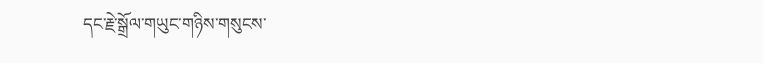དང་རྗེ་སྒྲོལ་གཡུང་གཉིས་གསུངས་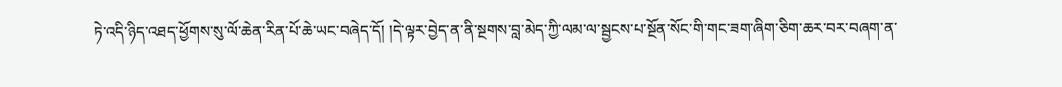ཏེ་འདི་ཉིད་འཐད་ཕྱོགས་སུ་ལོ་ཆེན་རིན་པོ་ཆེ་ཡང་བཞེད་དོ། །དེ་ལྟར་བྱེད་ན་ནི་སྔགས་བླ་མེད་ཀྱི་ལམ་ལ་སྦྱངས་པ་སྔོན་སོང་གི་གང་ཟག་ཞིག་ཅིག་ཆར་བར་བཞག་ན་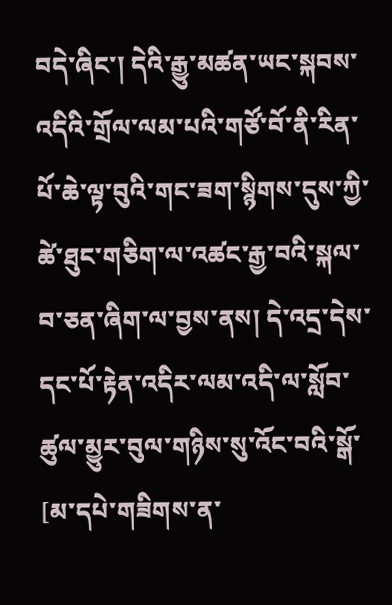བདེ་ཞིང་། དེའི་རྒྱུ་མཚན་ཡང་སྐབས་འདིའི་གྲོལ་ལམ་པའི་གཙོ་བོ་ནི་རིན་པོ་ཆེ་ལྟ་བུའི་གང་ཟག་སྙིགས་དུས་ཀྱི་ཚེ་ཐུང་གཅིག་ལ་འཚང་རྒྱ་བའི་སྐལ་བ་ཅན་ཞིག་ལ་བྱས་ནས། དེ་འདྲ་དེས་དང་པོ་རྟེན་འདིར་ལམ་འདི་ལ་སློབ་ཚུལ་མྱུར་བུལ་གཉིས་སུ་འོང་བའི་སྒོ་
[མ་དཔེ་གཟིགས་ན་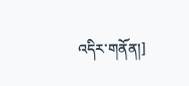འདིར་གནོན།]